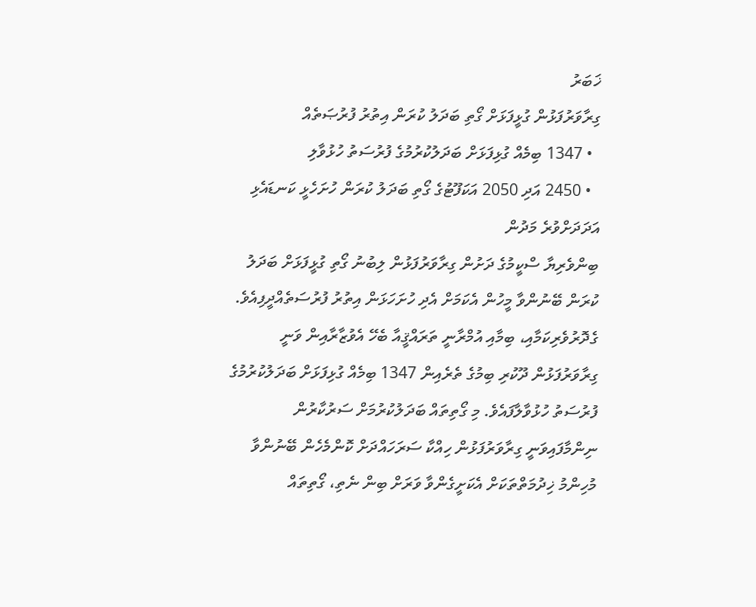ޚަބަރު
ގިރާވަރުފަޅުން ގުޅީފަޅަށް ގޯތި ބަދަލު ކުރަން އިތުރު ފުރުޞަތެއް
  • 1347 ބިމެއް ގުޅިފަޅަށް ބަދަލުކުރުމުގެ ފުރުސަތު ހުޅުވާލި
  • 2450 އަދި 2050 އަކަފޫޓުގެ ގޯތި ބަދަލު ކުރަން ހުށަހެޅީ ކަނޑައެޅި އަދަދަށްވުރެ މަދުން
ބިންވެރިޔާ ސްކީމުގެ ދަށުން ގިރާވަރުފަޅުން ލިބުނު ގޯތި ގުޅީފަޅަށް ބަދަލު ކުރަން ބޭނުންވާ މީހުން އެކަމަށް އެދި ހުށަހަޅަން އިތުރު ފުރުސަތެއްދީފިއެވެ.
ގެދޮރުވެރިކަމާއި، ބިމާއި އުމްރާނީ ތަރައްޤީއާ ބެހޭ އެވުޒާރާއިން ވަނީ ގިރާވަރުފަޅުން ދޫކުރި ބިމުގެ ތެރެއިން 1347 ބިމެއް ގުޅިފަޅަށް ބަދަލުކުރުމުގެ ފުރުސަތު ހުޅުވާލާފައެވެ. މި ގޯތިތައް ބަދަލުކުރުމަށް ސަރުކާރުން ނިންމާފައިވަނީ ގިރާވަރުފަޅުން ހިއްކާ ސަރަހައްދަށް ކޮންމެހެން ބޭނުންވާ މުހިންމު ޚިދުމަތްތަކަށް އެކަށީގެންވާ ވަރަށް ބިން ނެތި، ގޯތިތައް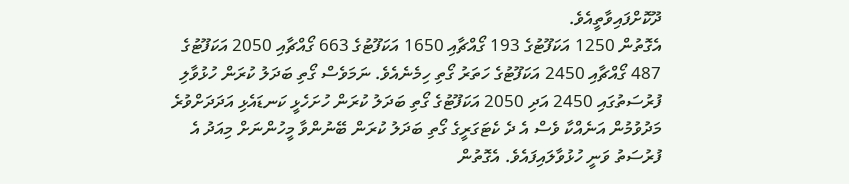ދޫކޮށްފައިވާތީއެވެ.
އެގޮތުން 1250 އަކަފޫޓުގެ 193 ގޯއްޗާއި 1650 އަކަފޫޓުގެ 663 ގޯއްޗާއި 2050 އަކަފޫޓުގެ 487 ގޯއްޗާއި 2450 އަކަފޫޓުގެ ހަތަރު ގޯތި ހިމެނެއެވެ. ނަމަވެސް ގޯތި ބަދަލު ކުރަން ހުޅުވާލި ފުރުސަތުގައި 2450 އަދި 2050 އަކަފޫޓުގެ ގޯތި ބަދަލު ކުރަން ހުށަހެޅީ ކަނޑައެޅި އަދަދަށްވުރެ މަދުވުމުން އަނެއްކާ ވެސް އެ ދެ ކެޓަގަރީގެ ގޯތި ބަދަލު ކުރަން ބޭނުންވާ މީހުންނަށް މިއަދު އެ ފުރުސަތު ވަނީ ހުޅުވާލައިފައެވެ. އެގޮތުން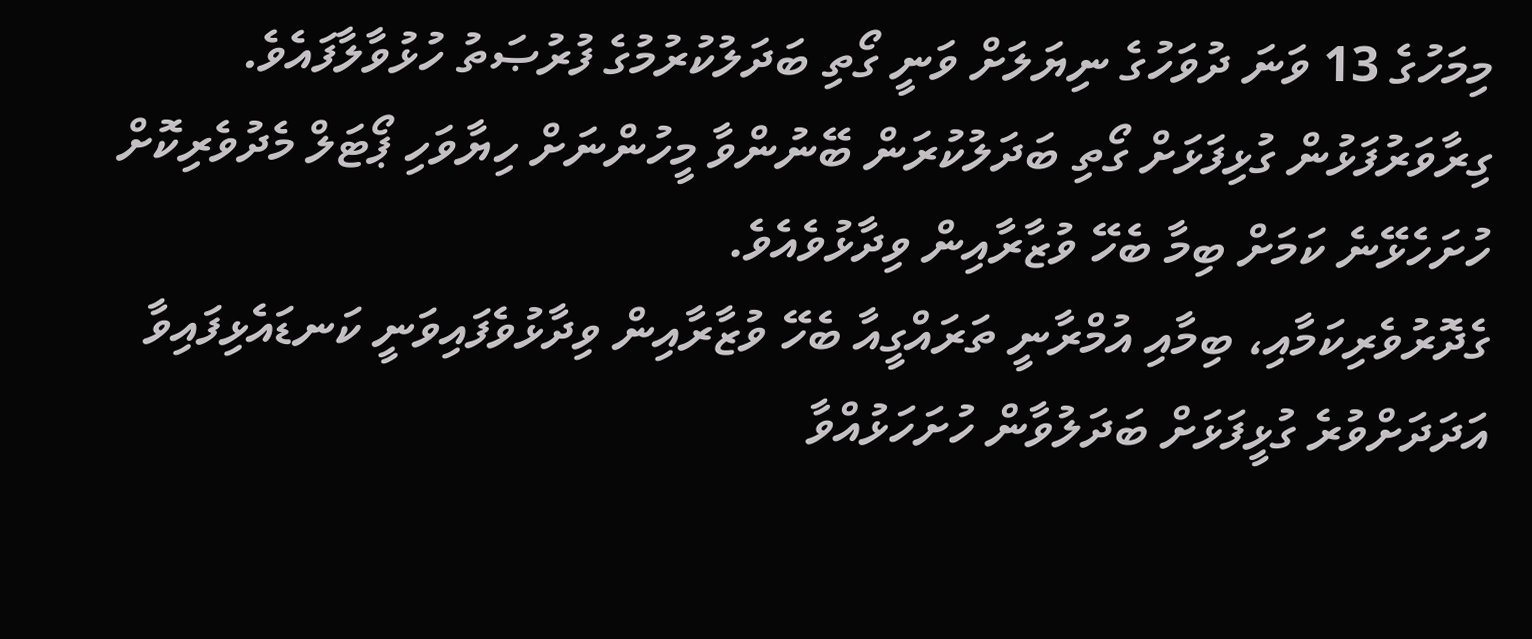މިމަހުގެ 13 ވަނަ ދުވަހުގެ ނިޔަލަށް ވަނީ ގޯތި ބަދަލުކުރުމުގެ ފުރުޞަތު ހުޅުވާލާފައެވެ.
ގިރާވަރުފަޅުން ގުޅިފަޅަށް ގޯތި ބަދަލުކުރަން ބޭނުންވާ މީހުންނަށް ހިޔާވަހި ޕޯޓަލް މެދުވެރިކޮށް ހުށަހެޅޭނެ ކަމަށް ބިމާ ބެހޭ ވުޒާރާއިން ވިދާޅުވެއެވެ.
ގެދޮރުވެރިކަމާއި، ބިމާއި އުމްރާނީ ތަރައްގީއާ ބެހޭ ވުޒާރާއިން ވިދާޅުވެފައިވަނީ ކަނޑައެޅިފައިވާ އަދަދަށްވުރެ ގުޅީފަޅަށް ބަދަލުވާން ހުށަހަޅުއްވާ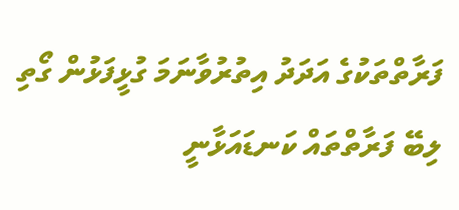ފަރާތްތަކުގެ އަދަދު އިތުރުވާނަމަ ގުޅީފަޅުން ގޯތި ލިބޭ ފަރާތްތައް ކަނޑައަޅާނީ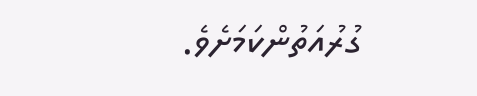ގުރުއަތުންކަމަށެވެ.